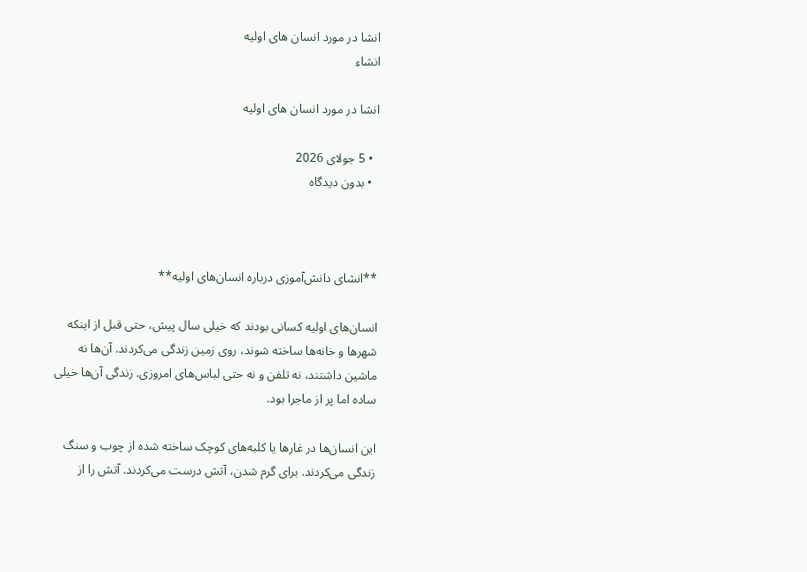انشا در مورد انسان های اولیه
انشاء

انشا در مورد انسان های اولیه

  • 5 جولای 2026
  • بدون دیدگاه



**انشای دانش‌آموزی درباره انسان‌های اولیه**

انسان‌های اولیه کسانی بودند که خیلی سال پیش، حتی قبل از اینکه شهرها و خانه‌ها ساخته شوند، روی زمین زندگی می‌کردند. آن‌ها نه ماشین داشتند، نه تلفن و نه حتی لباس‌های امروزی. زندگی آن‌ها خیلی ساده اما پر از ماجرا بود.

این انسان‌ها در غارها یا کلبه‌های کوچک ساخته شده از چوب و سنگ زندگی می‌کردند. برای گرم شدن، آتش درست می‌کردند. آتش را از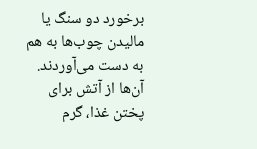برخورد دو سنگ یا مالیدن چوب‌ها به هم به دست می‌آوردند. آن‌ها از آتش برای پختن غذا، گرم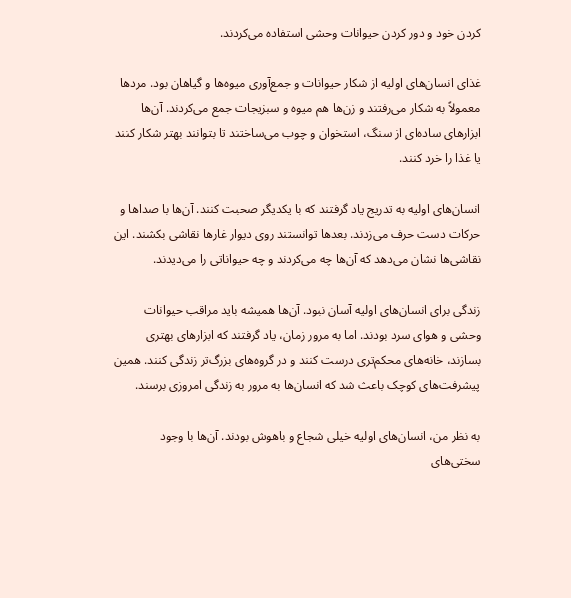کردن خود و دور کردن حیوانات وحشی استفاده می‌کردند.

غذای انسان‌های اولیه از شکار حیوانات و جمع‌آوری میوه‌ها و گیاهان بود. مردها معمولاً به شکار می‌رفتند و زن‌ها هم میوه و سبزیجات جمع می‌کردند. آن‌ها ابزارهای ساده‌ای از سنگ، استخوان و چوب می‌ساختند تا بتوانند بهتر شکار کنند یا غذا را خرد کنند.

انسان‌های اولیه به تدریج یاد گرفتند که با یکدیگر صحبت کنند. آن‌ها با صداها و حرکات دست حرف می‌زدند. بعدها توانستند روی دیوار غارها نقاشی بکشند. این نقاشی‌ها نشان می‌دهد که آن‌ها چه می‌کردند و چه حیواناتی را می‌دیدند.

زندگی برای انسان‌های اولیه آسان نبود. آن‌ها همیشه باید مراقب حیوانات وحشی و هوای سرد بودند. اما به مرور زمان، یاد گرفتند که ابزارهای بهتری بسازند، خانه‌های محکم‌تری درست کنند و در گروه‌های بزرگ‌تر زندگی کنند. همین پیشرفت‌های کوچک باعث شد که انسان‌ها به مرور به زندگی امروزی برسند.

به نظر من، انسان‌های اولیه خیلی شجاع و باهوش بودند. آن‌ها با وجود سختی‌های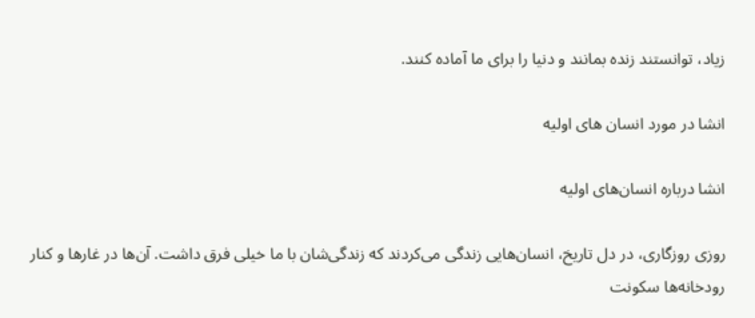زیاد، توانستند زنده بمانند و دنیا را برای ما آماده کنند.

انشا در مورد انسان های اولیه

انشا درباره انسان‌های اولیه

روزی روزگاری، در دل تاریخ، انسان‌هایی زندگی می‌کردند که زندگی‌شان با ما خیلی فرق داشت. آن‌ها در غارها و کنار رودخانه‌ها سکونت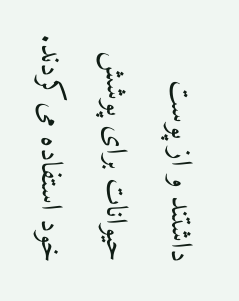داشتند و از پوست حیوانات برای پوشش خود استفاده می‌کردند.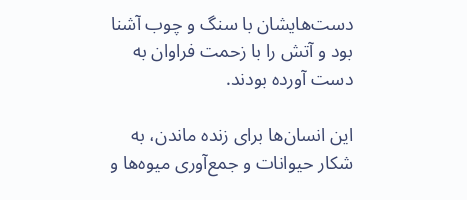دست‌هایشان با سنگ و چوب آشنا بود و آتش را با زحمت فراوان به دست آورده بودند.

این انسان‌ها برای زنده ماندن، به شکار حیوانات و جمع‌آوری میوه‌ها و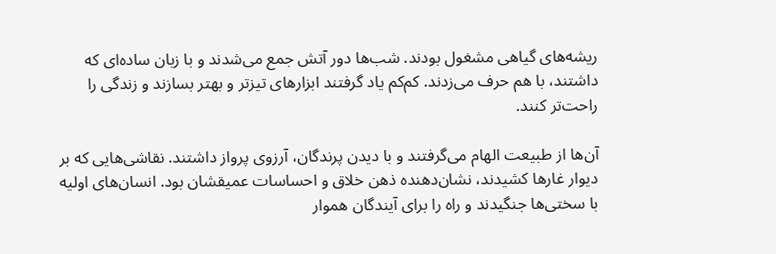ریشه‌های گیاهی مشغول بودند. شب‌ها دور آتش جمع می‌شدند و با زبان ساده‌ای که داشتند، با هم حرف می‌زدند. کم‌کم یاد گرفتند ابزارهای تیزتر و بهتر بسازند و زندگی را راحت‌تر کنند.

آن‌ها از طبیعت الهام می‌گرفتند و با دیدن پرندگان، آرزوی پرواز داشتند. نقاشی‌هایی که بر دیوار غارها کشیدند، نشان‌دهنده ذهن خلاق و احساسات عمیقشان بود. انسان‌های اولیه با سختی‌ها جنگیدند و راه را برای آیندگان هموار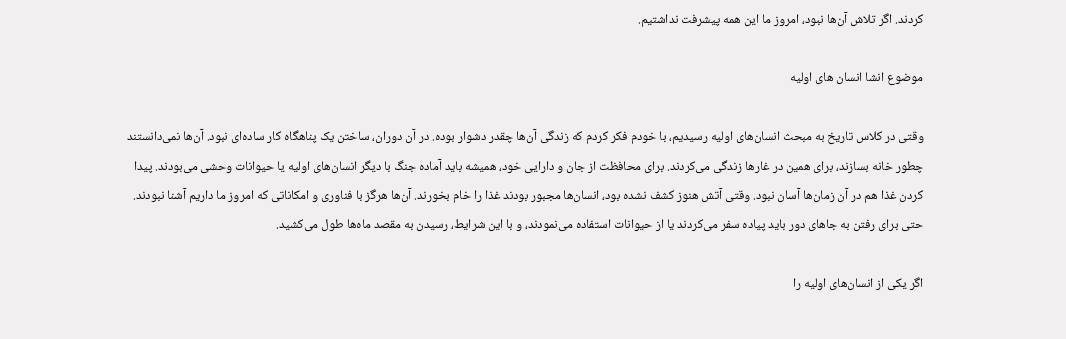کردند. اگر تلاش آن‌ها نبود، امروز ما این همه پیشرفت نداشتیم.

موضوع انشا انسان های اولیه

وقتی در کلاس تاریخ به مبحث انسان‌های اولیه رسیدیم، با خودم فکر کردم که زندگی آن‌ها چقدر دشوار بوده. در آن دوران، ساختن یک پناهگاه کار ساده‌ای نبود. آن‌ها نمی‌دانستند چطور خانه بسازند، برای همین در غارها زندگی می‌کردند. برای محافظت از جان و دارایی خود، همیشه باید آماده جنگ با دیگر انسان‌های اولیه یا حیوانات وحشی می‌بودند. پیدا کردن غذا هم در آن زمان‌ها آسان نبود. وقتی آتش هنوز کشف نشده بود، انسان‌ها مجبور بودند غذا را خام بخورند. آن‌ها هرگز با فناوری و امکاناتی که امروز ما داریم آشنا نبودند. حتی برای رفتن به جاهای دور باید پیاده سفر می‌کردند یا از حیوانات استفاده می‌نمودند، و با این شرایط، رسیدن به مقصد ماه‌ها طول می‌کشید.

اگر یکی از انسان‌های اولیه را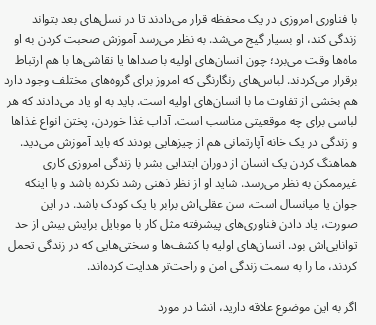با فناوری امروزی در یک محفظه قرار می‌دادند تا در نسل‌های بعد بتواند زندگی کند، او بسیار گیج می‌شد. به نظر می‌رسد آموزش صحبت کردن به او ماه‌ها وقت می‌برد؛ چون انسان‌های اولیه با صداها یا نقاشی‌ها با هم ارتباط برقرار می‌کردند. لباس‌های رنگارنگی که امروز برای گروه‌های مختلف وجود دارد هم بخشی از تفاوت ما با انسان‌های اولیه است. باید به او یاد می‌دادند که هر لباسی برای چه موقعیتی مناسب است. آداب غذا خوردن، پختن انواع غذاها و زندگی در یک خانه آپارتمانی هم از چیزهایی بودند که باید آموزش می‌دید. هماهنگ کردن یک انسان از دوران ابتدایی بشر با زندگی امروزی کاری غیرممکن به نظر می‌رسد. شاید او از نظر ذهنی رشد نکرده باشد و با اینکه جوان یا میانسال است، سن عقلی‌اش برابر با یک کودک باشد. در این صورت، یاد دادن فناوری‌های پیشرفته مثل کار با موبایل برایش بیش از حد توانایی‌اش بود. انسان‌های اولیه با کشف‌ها و سختی‌هایی که در زندگی تحمل کردند، ما را به سمت زندگی امن و راحت‌تر هدایت کرده‌اند.

اگر به این موضوع علاقه دارید، انشا در مورد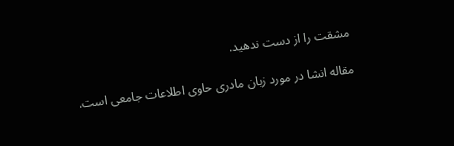مشقت را از دست ندهید.

مقاله انشا در مورد زبان مادری حاوی اطلاعات جامعی است.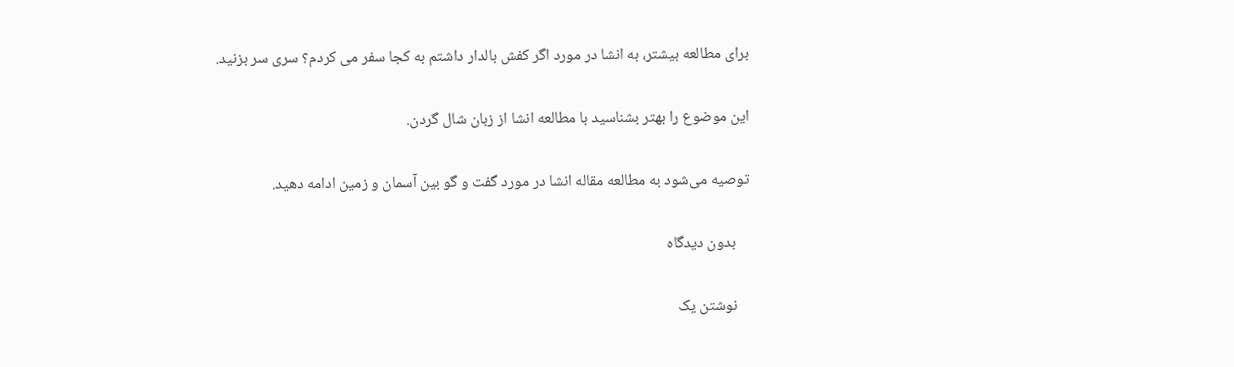برای مطالعه بیشتر، به انشا در مورد اگر کفش بالدار داشتم به کجا سفر می کردم؟ سری سر بزنید.

این موضوع را بهتر بشناسید با مطالعه انشا از زبان شال گردن.

توصیه می‌شود به مطالعه مقاله انشا در مورد گفت و گو بین آسمان و زمین ادامه دهید.

    بدون دیدگاه

    نوشتن یک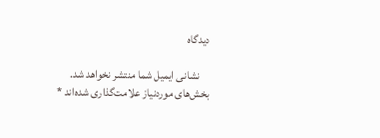دیدگاه

    نشانی ایمیل شما منتشر نخواهد شد. بخش‌های موردنیاز علامت‌گذاری شده‌اند *